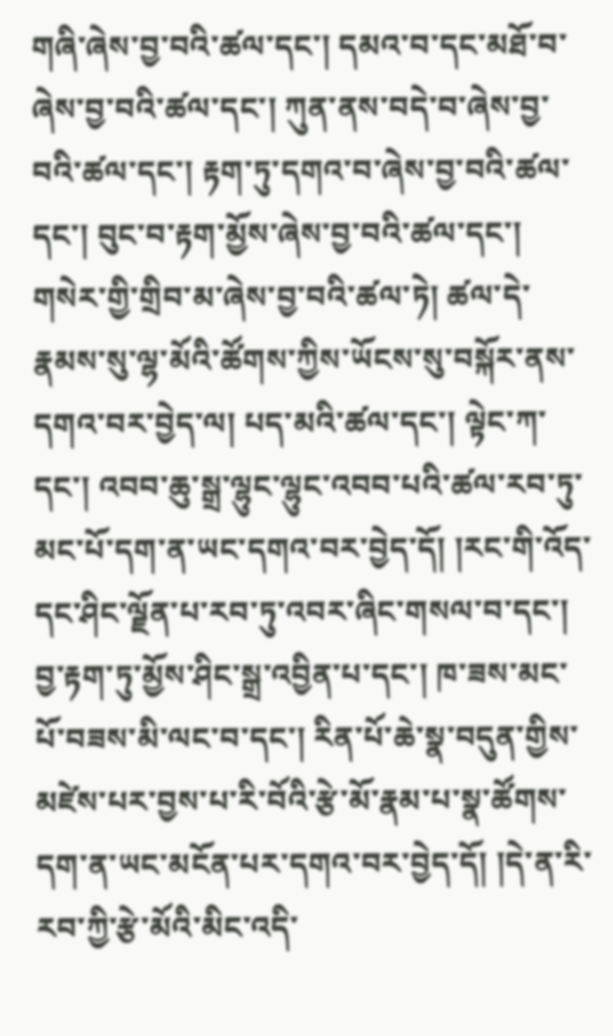གཞི་ཞེས་བྱ་བའི་ཚལ་དང་། དམའ་བ་དང་མཐོ་བ་ཞེས་བྱ་བའི་ཚལ་དང་། ཀུན་ནས་བདེ་བ་ཞེས་བྱ་བའི་ཚལ་དང་། རྟག་ཏུ་དགའ་བ་ཞེས་བྱ་བའི་ཚལ་དང་། བུང་བ་རྟག་མྱོས་ཞེས་བྱ་བའི་ཚལ་དང་། གསེར་གྱི་གྲིབ་མ་ཞེས་བྱ་བའི་ཚལ་ཏེ། ཚལ་དེ་རྣམས་སུ་ལྷ་མོའི་ཚོགས་ཀྱིས་ཡོངས་སུ་བསྐོར་ནས་དགའ་བར་བྱེད་ལ། པད་མའི་ཚལ་དང་། ལྟེང་ཀ་དང་། འབབ་ཆུ་སྒྲ་ལྷུང་ལྷུང་འབབ་པའི་ཚལ་རབ་ཏུ་མང་པོ་དག་ན་ཡང་དགའ་བར་བྱེད་དོ། །རང་གི་འོད་དང་ཤིང་ལྗོན་པ་རབ་ཏུ་འབར་ཞིང་གསལ་བ་དང་། བྱ་རྟག་ཏུ་མྱོས་ཤིང་སྒྲ་འབྱིན་པ་དང་། ཁ་ཟས་མང་པོ་བཟས་མི་ལང་བ་དང་། རིན་པོ་ཆེ་སྣ་བདུན་གྱིས་མཛེས་པར་བྱས་པ་རི་བོའི་རྩེ་མོ་རྣམ་པ་སྣ་ཚོགས་དག་ན་ཡང་མངོན་པར་དགའ་བར་བྱེད་དོ། །དེ་ན་རི་རབ་ཀྱི་རྩེ་མོའི་མིང་འདི་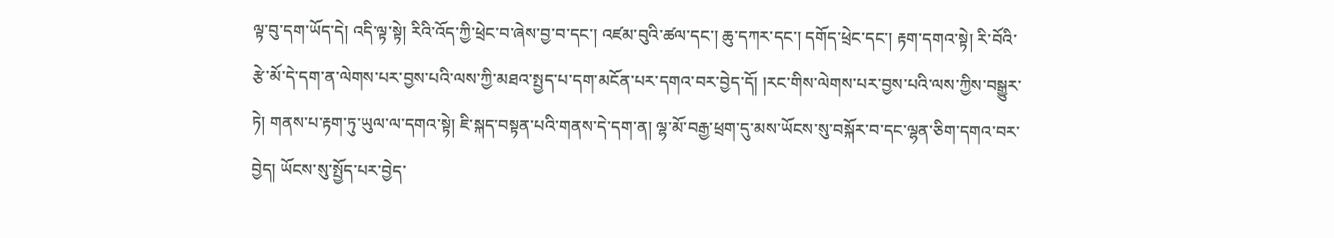ལྟ་བུ་དག་ཡོད་དེ། འདི་ལྟ་སྟེ། རིའི་འོད་ཀྱི་ཕྲེང་བ་ཞེས་བྱ་བ་དང་། འཛམ་བུའི་ཚལ་དང་། ཆུ་དཀར་དང་། དགོད་ཕྲེང་དང་། རྟག་དགའ་སྟེ། རི་བོའི་རྩེ་མོ་དེ་དག་ན་ལེགས་པར་བྱས་པའི་ལས་ཀྱི་མཐའ་སྤྱད་པ་དག་མངོན་པར་དགའ་བར་བྱེད་དོ། །རང་གིས་ལེགས་པར་བྱས་པའི་ལས་ཀྱིས་བསྒྱུར་ཏེ། གནས་པ་རྟག་ཏུ་ཡུལ་ལ་དགའ་སྟེ། ཇི་སྐད་བསྟན་པའི་གནས་དེ་དག་ན། ལྷ་མོ་བརྒྱ་ཕྲག་དུ་མས་ཡོངས་སུ་བསྐོར་བ་དང་ལྷན་ཅིག་དགའ་བར་བྱེད། ཡོངས་སུ་སྤྱོད་པར་བྱེད་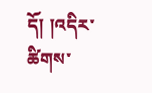དོ། །འདིར་ཚིགས་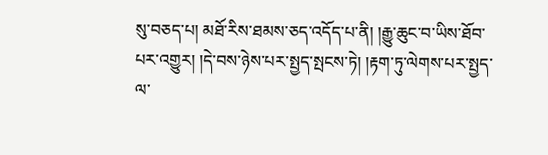སུ་བཅད་པ། མཐོ་རིས་ཐམས་ཅད་འདོད་པ་ནི། །རྒྱུ་ཆུང་བ་ཡིས་ཐོབ་པར་འགྱུར། །དེ་བས་ཉེས་པར་སྤྱད་སྤངས་ཏེ། །རྟག་ཏུ་ལེགས་པར་སྤྱད་ལ་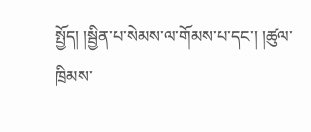སྤྱོད། །སྦྱིན་པ་སེམས་ལ་གོམས་པ་དང་། །ཚུལ་ཁྲིམས་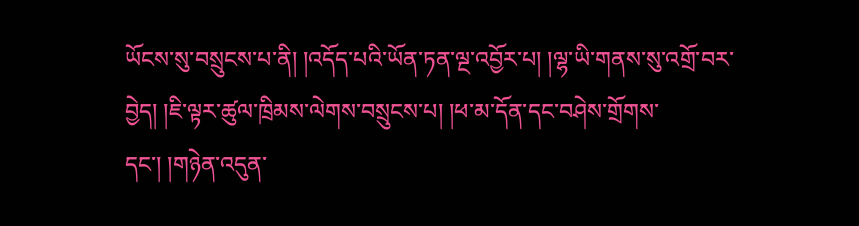ཡོངས་སུ་བསྲུངས་པ་ནི། །འདོད་པའི་ཡོན་ཏན་ལྔ་འབྱོར་པ། །ལྷ་ཡི་གནས་སུ་འགྲོ་བར་བྱེད། །ཇི་ལྟར་ཚུལ་ཁྲིམས་ལེགས་བསྲུངས་པ། །ཕ་མ་དོན་དང་བཤེས་གྲོགས་དང་། །གཉེན་འདུན་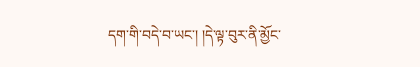དག་གི་བདེ་བ་ཡང་། །དེ་ལྟ་བུར་ནི་མྱོང་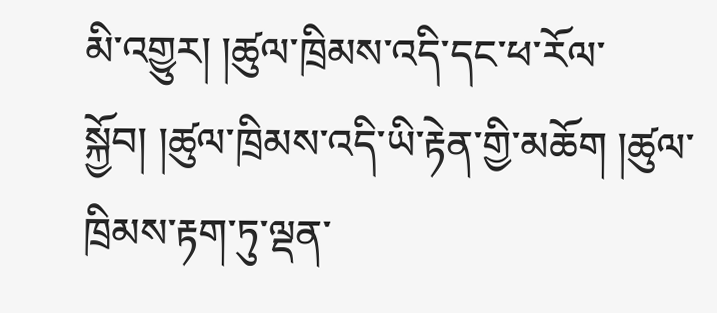མི་འགྱུར། །ཚུལ་ཁྲིམས་འདི་དང་ཕ་རོལ་སྐྱོབ། །ཚུལ་ཁྲིམས་འདི་ཡི་རྟེན་གྱི་མཆོག །ཚུལ་ཁྲིམས་རྟག་ཏུ་ལྡན་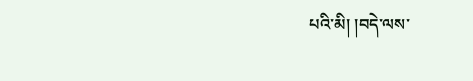པའི་མི། །བདེ་ལས་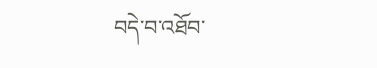བདེ་བ་འཐོབ་